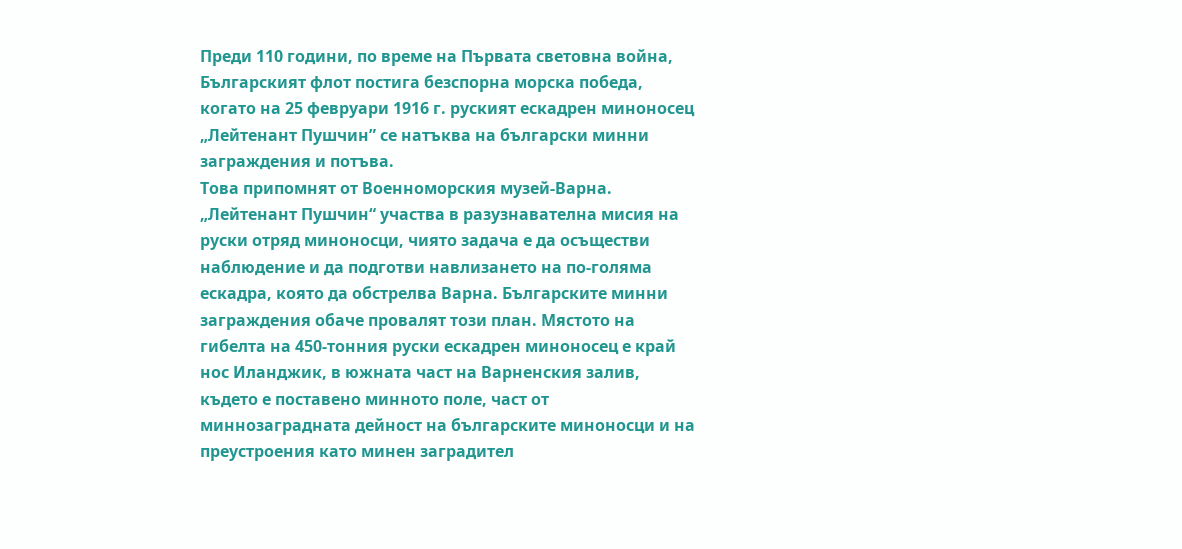Преди 110 години, по време на Първата световна война, Българският флот постига безспорна морска победа, когато на 25 февруари 1916 г. руският ескадрен миноносец „Лейтенант Пушчин” се натъква на български минни заграждения и потъва.
Това припомнят от Военноморския музей-Варна.
„Лейтенант Пушчин“ участва в разузнавателна мисия на руски отряд миноносци, чиято задача е да осъществи наблюдение и да подготви навлизането на по-голяма ескадра, която да обстрелва Варна. Българските минни заграждения обаче провалят този план. Мястото на гибелта на 450-тонния руски ескадрен миноносец е край нос Иланджик, в южната част на Варненския залив, където е поставено минното поле, част от миннозаградната дейност на българските миноносци и на преустроения като минен заградител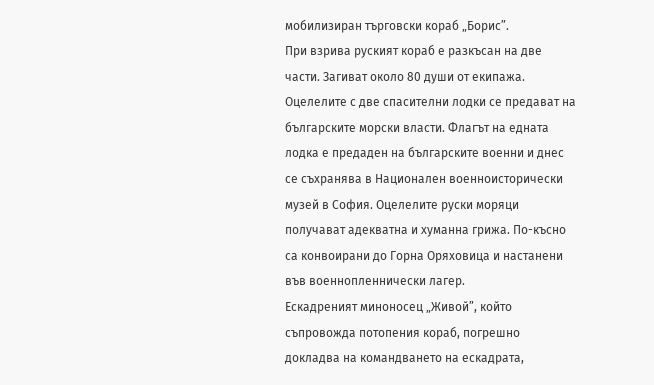мобилизиран търговски кораб „Борис”.
При взрива руският кораб е разкъсан на две части. Загиват около 80 души от екипажа. Оцелелите с две спасителни лодки се предават на българските морски власти. Флагът на едната лодка е предаден на българските военни и днес се съхранява в Национален военноисторически музей в София. Оцелелите руски моряци получават адекватна и хуманна грижа. По-късно са конвоирани до Горна Оряховица и настанени във военнопленнически лагер.
Ескадреният миноносец „Живой”, който съпровожда потопения кораб, погрешно докладва на командването на ескадрата,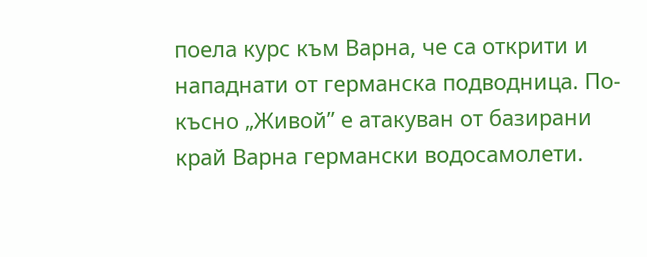поела курс към Варна, че са открити и нападнати от германска подводница. По-късно „Живой” е атакуван от базирани край Варна германски водосамолети.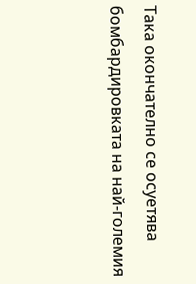Така окончателно се осуетява бомбардировката на най-големия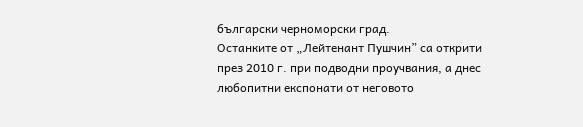български черноморски град.
Останките от „Лейтенант Пушчин” са открити през 2010 г. при подводни проучвания, а днес любопитни експонати от неговото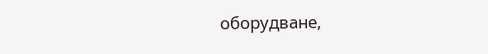оборудване,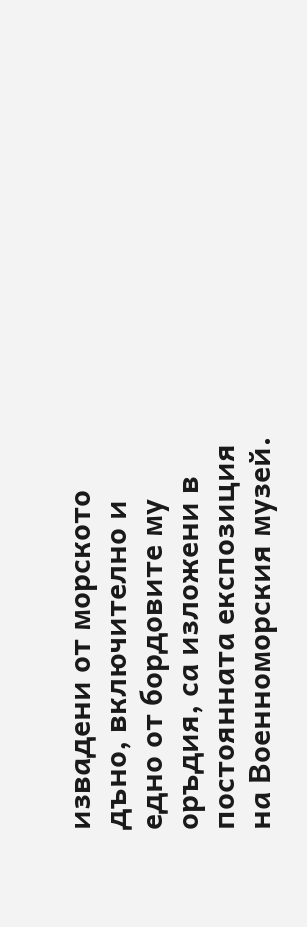извадени от морското дъно, включително и едно от бордовите му оръдия, са изложени в постоянната експозиция на Военноморския музей.